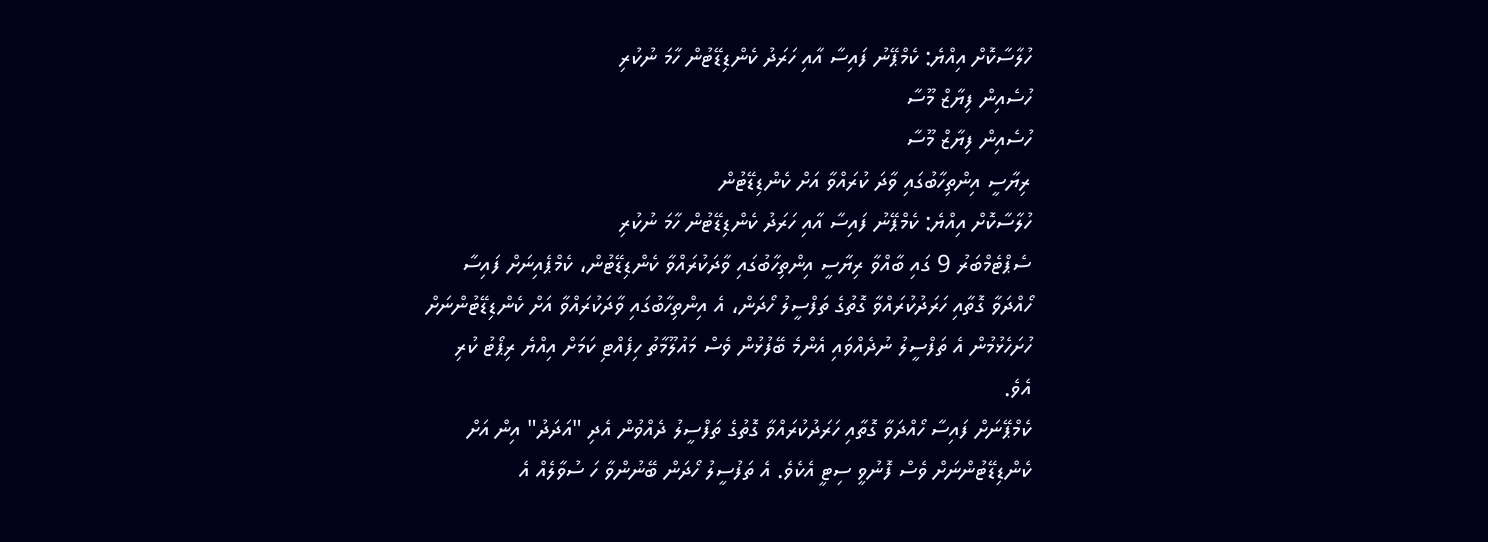ހުލާސާކޮށް އިއްޔެ: ކެމްޕޭނު ފައިސާ އާއި ހަރަދު ކެންޑިޑޭޓުން ހާމަ ނުކުރި
ހުސެއިން ފިޔާޒް މޫސާ
ހުސެއިން ފިޔާޒް މޫސާ
ރިޔާސީ އިންތިހާބުގައި ވާދަ ކުރައްވާ އަށް ކެންޑިޑޭޓުން
ހުލާސާކޮށް އިއްޔެ: ކެމްޕޭނު ފައިސާ އާއި ހަރަދު ކެންޑިޑޭޓުން ހާމަ ނުކުރި
ސެޕްޓެމްބަރު 9 ގައި ބާއްވާ ރިޔާސީ އިންތިހާބުގައި ވާދަކުރައްވާ ކެންޑިޑޭޓުން، ކެމްޕެއިނަށް ފައިސާ ހޯއްދަވާ ގޮތާއި ހަރަދުކުރައްވާ ގޮތުގެ ތަފްސީލު ހޯދަން، އެ އިންތިހާބުގައި ވާދަކުރައްވާ އަށް ކެންޑިޑޭޓުންނަށް ހުށަހެޅުމުން އެ ތަފްސީލު ނުދެއްވައި އެންމެ ބޭފުޅުން ވެސް މައުލޫމާތު ހިފެއްޓި ކަމަށް އިއްޔެ ރިޕޯޓު ކުރި އެވެ.
ކެމްޕޭނަށް ފައިސާ ހޯއްދަވާ ގޮތާއި ހަރަދުކުރައްވާ ގޮތުގެ ތަފްސީލު ދެއްވުން އެދި "އަދަދު" އިން އަށް ކެންޑިޑޭޓުންނަށް ވެސް ފޮނުވީ ސިޓީ އެކެވެ. އެ ތަފުސީލު ހޯދަން ބޭނުންވާ ހަ ސުވާލެއް އެ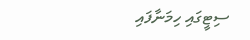ސިޓީގައި ހިމަނާފައި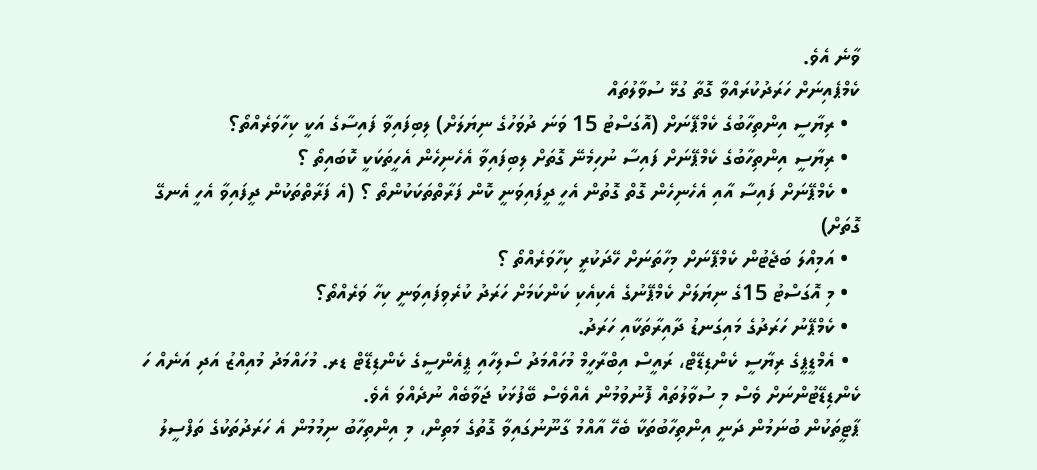ވާނެ އެވެ.
ކެމްޕެއިނަށް ހަރަދުކުރައްވާ ގޮތާ ގުޅޭ ސުވާލުތައް
  • ރިޔާސީ އިންތިހާބުގެ ކެމްޕޭނަށް (އޮގަސްޓު 15 ވަނަ ދުވަހުގެ ނިޔަލަށް) ލިބިފައިވާ ފައިސާގެ އަކީ ކިހާވަރެއްތޯ؟
  • ރިޔާސީ އިންތިހާބުގެ ކެމްޕޭނަށް ފައިސާ ނުހިމެނޭ ގޮތަށް ލިބިފައިވާ އެހެނިހެން އެހީތަކަކީ ކޮބައިތޯ ؟
  • ކެމްޕޭނަށް ފައިސާ އާއި އެހެނިހެން ގޮތް ގޮތުން އެހީ ދީފައިވަނީ ކޮން ފަރާތްތަކަކުންތޯ ؟ (އެ ފަރާތްތަކުން ދީފައިވާ އެހީ އެނގޭ ގޮތަށް)
  • އަމިއްލަ ބަޖެޓުން ކެމްޕޭނަށް މިހާތަނަށް ހޭދަކުރީ ކިހާވަރެއްތޯ ؟
  • މި އޮގަސްޓު 15ގެ ނިޔަލަށް ކެމްޕޭނުގެ އެކިއެކި ކަންކަމަށް ހަރަދު ކުރެވިފައިވަނީ ކިހާ ވަރެއްތޯ؟
  • ކެމްޕޭނު ހަރަދުގެ މައިގަނޑު ދާއިރާތަކާއި ހަރަދު.
  • އެމްޑީޕީގެ ރިޔާސީ ކެންޑިޑޭޓް، ރައީސް އިބްރާހީމް މުހައްމަދު ސޯލިހާއި ޕީއެންސީގެ ކެންޑިޑޭޓް ޑރ. މުހައްމަދު މުއިއްޒު އަދި އަނެއް ހަ ކެންޑިޑޭޓުންނަށް ވެސް މި ސުވާލުތައް ފޮނުވުމުން އެއްވެސް ބޭފުޅަކު ޖަވާބެއް ނުދެއްވަ އެވެ.
ޕާޓީތަކުން ބުނަމުން ދަނީ އިންތިހާބުތަކާ ބެހޭ އާއްމު ގާނޫނުގައިވާ ގޮތުގެ މަތިން، މި އިންތިހާބު ނިމުމުން އެ ހަރަދުތަކުގެ ތަފްސީލު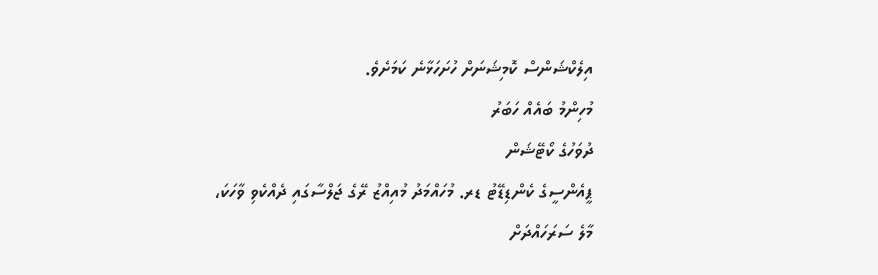އިލެކްޝަންސް ކޮމިޝަނަށް ހުށަހަޅާނެ ކަމަށެވެ.
މުހިންމު ބައެއް ހަބަރު
ދުވަހުގެ ކޯޓޭޝަން
ޕީއެންސީގެ ކެންޑިޑޭޓު ޑރ. މުހައްމަދު މުއިއްޒު ރޭގެ ޖަލްސާގައި ދެއްކެވި ވާހަކަ،
މާލެ ސަރަހައްދަށް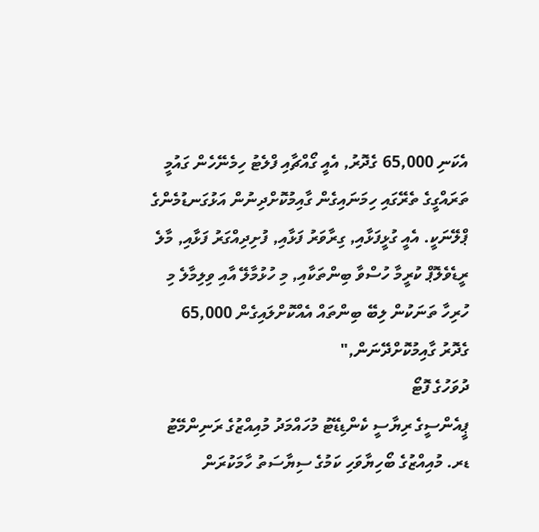އެކަނި 65,000 ގެދޮރު, އެއީ ގޯއްޗާއި ފްލެޓު ހިމެނޭހެން ގައުމީ ތަރައްގީގެ ތެރޭގައި ހިމަނައިގެން ގާއިމުކޮށްދިނުން އަޅުގަނޑުމެންގެ ޕްލޭނަކީ. އެއީ ގުޅީފަޅާއި, ގިރާވަރު ފަޅާއި, ފުށިދިއްގަރު ފަޅާއި, މާލެ ރީޑެވެލޮޕް ކުރީމާ ހުސްވާ ބިންތަކާއި, މި ހުޅުމާލޭ އާއި ވިލިމާލެ މި ހުރިހާ ތަނަކުން ލިބޭ ބިންތައް އެއްކޮށްލައިގެން 65,000 ގެދޮރު ގާއިމުކޮށްދޭނަން,"
ދުވަހުގެ ފޮޓޯ
ޕީއެންސީގެ ރިޔާސީ ކެންޑިޑޭޓު މުހައްމަދު މުއިއްޒުގެ ރަނިންމޭޓު ޑރ. މުއިއްޒުގެ ބޯހިޔާވަހި ކަމުގެ ސިޔާސަތު ހާމަކުރަން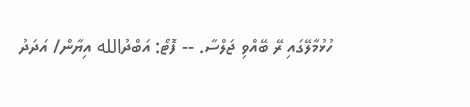ހުޅުމާލޭގައި ރޭ ބޭއްވި ޖަލްސާ. -- ފޮޓޯ: އަބްދުالله އިޔާން/ އަދަދު